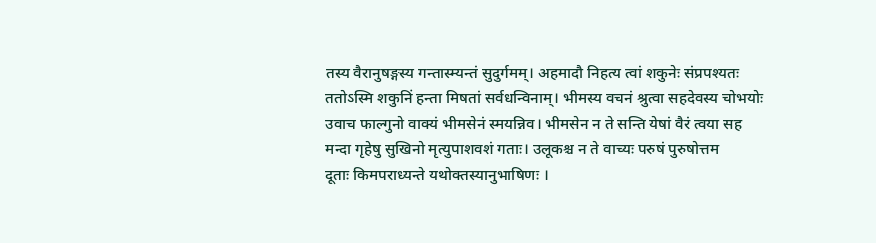तस्य वैरानुषङ्गस्य गन्तास्म्यन्तं सुदुर्गमम्। अहमादौ निहत्य त्वां शकुनेः संप्रपश्यतः
ततोऽस्मि शकुनिं हन्ता मिषतां सर्वधन्विनाम्। भीमस्य वचनं श्रुत्वा सहदेवस्य चोभयोः
उवाच फाल्गुनो वाक्यं भीमसेनं स्मयन्निव। भीमसेन न ते सन्ति येषां वैरं त्वया सह
मन्दा गृहेषु सुखिनो मृत्युपाशवशं गताः। उलूकश्च न ते वाच्यः परुषं पुरुषोत्तम
दूताः किमपराध्यन्ते यथोक्तस्यानुभाषिणः ।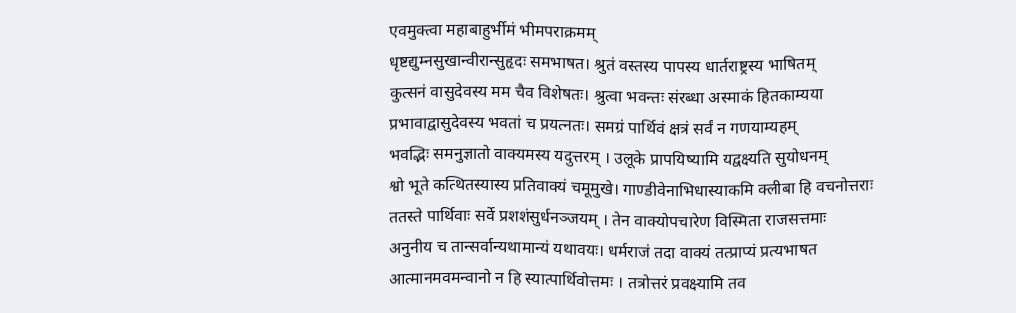एवमुक्त्वा महाबाहुर्भीमं भीमपराक्रमम्
धृष्टद्युम्नसुखान्वीरान्सुहृदः समभाषत। श्रुतं वस्तस्य पापस्य धार्तराष्ट्रस्य भाषितम्
कुत्सनं वासुदेवस्य मम चैव विशेषतः। श्रुत्वा भवन्तः संरब्धा अस्माकं हितकाम्यया
प्रभावाद्वासुदेवस्य भवतां च प्रयत्नतः। समग्रं पार्थिवं क्षत्रं सर्वं न गणयाम्यहम्
भवद्भिः समनुज्ञातो वाक्यमस्य यदुत्तरम् । उलूके प्रापयिष्यामि यद्वक्ष्यति सुयोधनम्
श्वो भूते कत्थितस्यास्य प्रतिवाक्यं चमूमुखे। गाण्डीवेनाभिधास्याकमि क्लीबा हि वचनोत्तराः
ततस्ते पार्थिवाः सर्वे प्रशशंसुर्धनञ्जयम् । तेन वाक्योपचारेण विस्मिता राजसत्तमाः
अनुनीय च तान्सर्वान्यथामान्यं यथावयः। धर्मराजं तदा वाक्यं तत्प्राप्यं प्रत्यभाषत
आत्मानमवमन्वानो न हि स्यात्पार्थिवोत्तमः । तत्रोत्तरं प्रवक्ष्यामि तव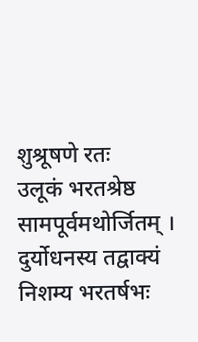शुश्रूषणे रतः
उलूकं भरतश्रेष्ठ सामपूर्वमथोर्जितम् । दुर्योधनस्य तद्वाक्यं निशम्य भरतर्षभः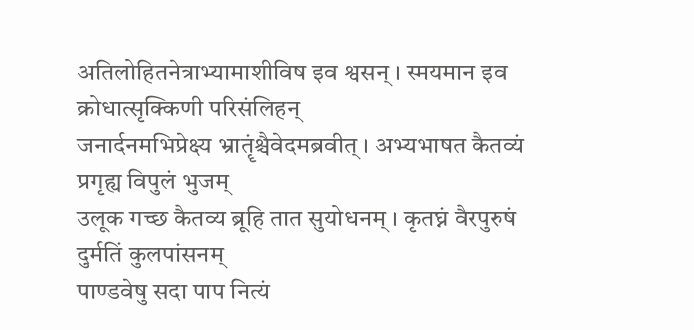अतिलोहितनेत्राभ्यामाशीविष इव श्वसन् । स्मयमान इव क्रोधात्सृक्किणी परिसंलिहन्
जनार्दनमभिप्रेक्ष्य भ्रातॄंश्चैवेदमब्रवीत् । अभ्यभाषत कैतव्यं प्रगृह्य विपुलं भुजम्
उलूक गच्छ कैतव्य ब्रूहि तात सुयोधनम् । कृतघ्नं वैरपुरुषं दुर्मतिं कुलपांसनम्
पाण्डवेषु सदा पाप नित्यं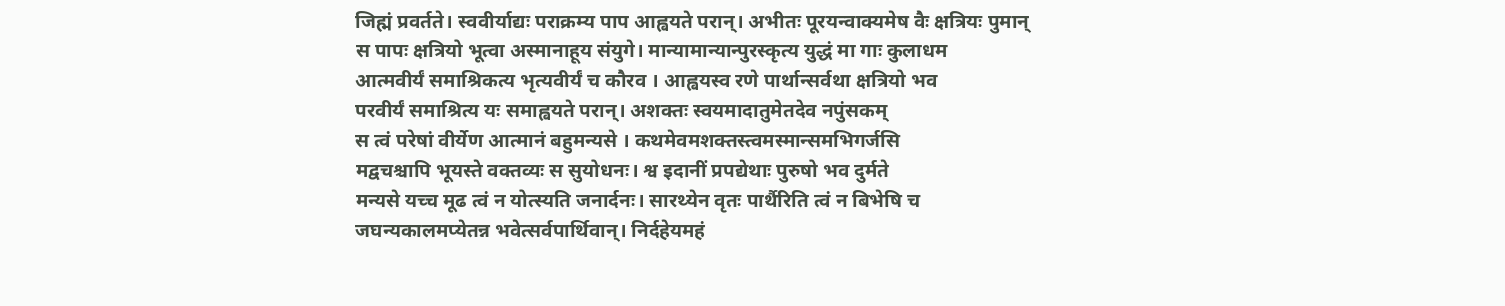जिह्मं प्रवर्तते। स्ववीर्याद्यः पराक्रम्य पाप आह्वयते परान्। अभीतः पूरयन्वाक्यमेष वैः क्षत्रियः पुमान्
स पापः क्षत्रियो भूत्वा अस्मानाहूय संयुगे। मान्यामान्यान्पुरस्कृत्य युद्धं मा गाः कुलाधम
आत्मवीर्यं समाश्रिकत्य भृत्यवीर्यं च कौरव । आह्वयस्व रणे पार्थान्सर्वथा क्षत्रियो भव
परवीर्यं समाश्रित्य यः समाह्वयते परान्। अशक्तः स्वयमादातुमेतदेव नपुंसकम्
स त्वं परेषां वीर्येण आत्मानं बहुमन्यसे । कथमेवमशक्तस्त्वमस्मान्समभिगर्जसि
मद्वचश्चापि भूयस्ते वक्तव्यः स सुयोधनः। श्व इदानीं प्रपद्येथाः पुरुषो भव दुर्मते
मन्यसे यच्च मूढ त्वं न योत्स्यति जनार्दनः। सारथ्येन वृतः पार्थैरिति त्वं न बिभेषि च
जघन्यकालमप्येतन्न भवेत्सर्वपार्थिवान्। निर्दहेयमहं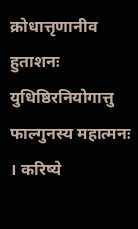क्रोधात्तृणानीव हुताशनः
युधिष्ठिरनियोगात्तु फाल्गुनस्य महात्मनः । करिष्ये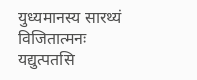युध्यमानस्य सारथ्यं विजितात्मनः
यद्युत्पतसि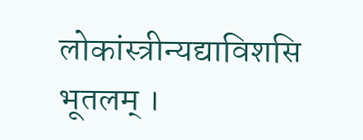लोकांस्त्रीन्यद्याविशसि भूतलम् ।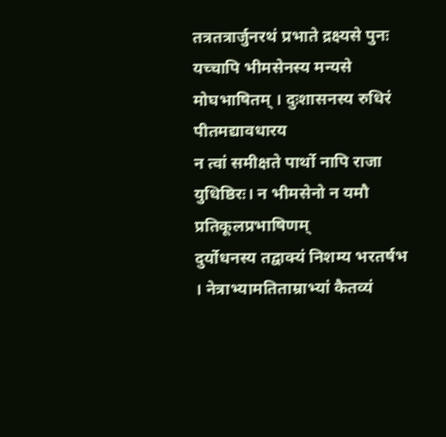तत्रतत्रार्जुनरथं प्रभाते द्रक्ष्यसे पुनः
यच्चापि भीमसेनस्य मन्यसे मोघभाषितम् । दुःशासनस्य रुधिरं पीतमद्यावधारय
न त्वां समीक्षते पार्थो नापि राजा युधिष्ठिरः। न भीमसेनो न यमौ प्रतिकूलप्रभाषिणम्
दुर्योधनस्य तद्वाक्यं निशम्य भरतर्षभ । नेत्राभ्यामतिताम्राभ्यां कैतव्यं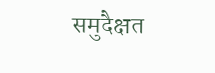समुदैक्षत